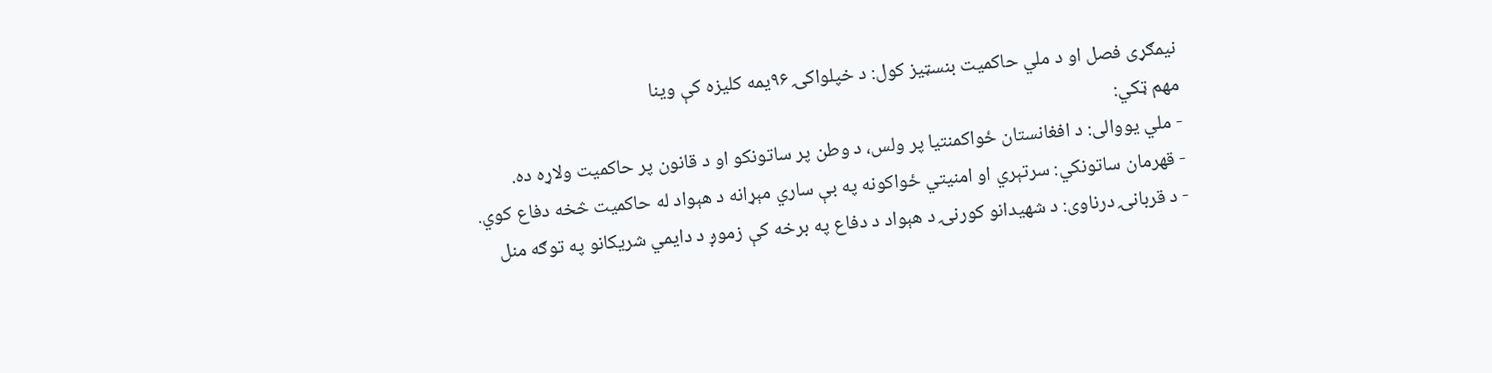نیمګړی فصل او د ملي حاکمیت بنسټيز کول: د خپلواکۍ ۹۶یمه کلیزه کې وینا
مهم ټکي:
- ملي یووالی: د افغانستان ځواکمنتیا پر ولس، د وطن پر ساتونکو او د قانون پر حاکمیت ولاړه ده.
- قهرمان ساتونکي: سرتېري او امنیتي ځواکونه په بې ساري مېړانه د هېواد له حاکمیت څخه دفاع کوي.
- د قربانۍ درناوی: د شهیدانو کورنۍ د هېواد د دفاع په برخه کې زموږ د دایمي شریکانو په توګه منل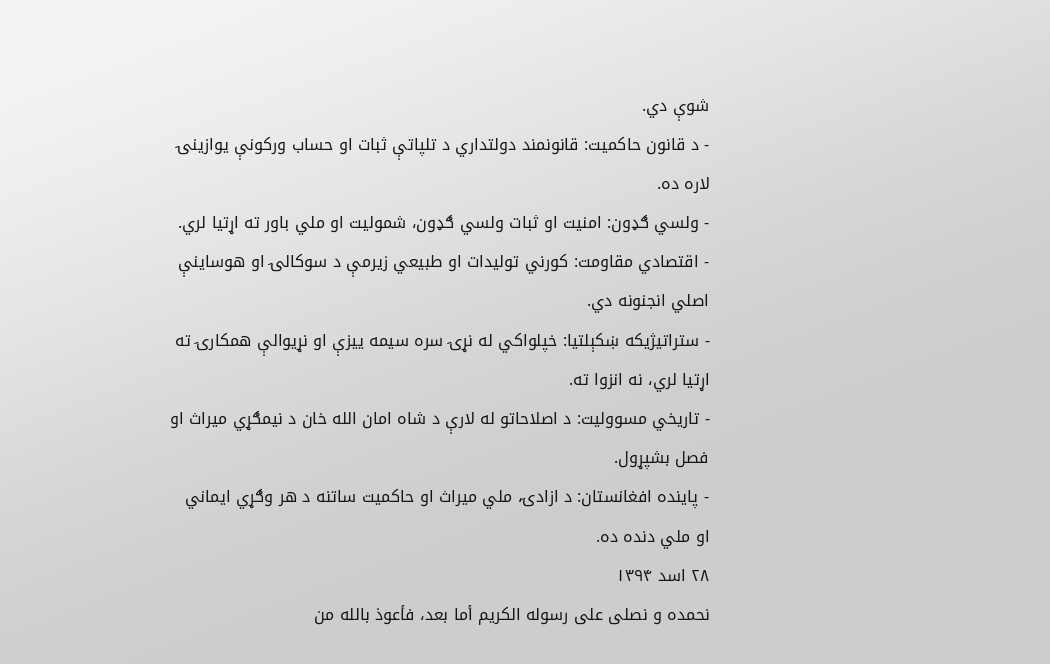شوې دي.
- د قانون حاکمیت: قانونمند دولتداري د تلپاتې ثبات او حساب ورکونې یوازینۍ لاره ده.
- ولسي ګډون: امنیت او ثبات ولسي ګډون، شمولیت او ملي باور ته اړتیا لري.
- اقتصادي مقاومت: کورني تولیدات او طبیعي زیرمې د سوکالۍ او هوساینې اصلي انجنونه دي.
- ستراتیژیکه ښکېلتیا: خپلواکي له نړۍ سره سیمه ییزې او نړیوالې همکارۍ ته اړتیا لري، نه انزوا ته.
- تاریخي مسوولیت: د اصلاحاتو له لارې د شاه امان الله خان د نیمګړي میراث او فصل بشپړول.
- پاینده افغانستان: د ازادۍ، ملي میراث او حاکمیت ساتنه د هر وګړي ایماني او ملي دنده ده.
۲۸ اسد ۱۳۹۴
نحمده و نصلی علی رسوله الکریم أما بعد، فأعوذ بالله من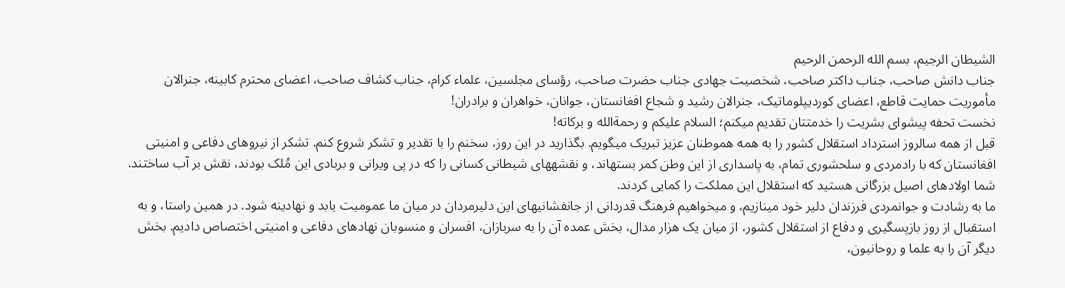الشیطان الرجیم، بسم الله الرحمن الرحیم
جناب دانش صاحب، جناب داکتر صاحب، شخصیت جهادی جناب حضرت صاحب، رؤسای مجلسین، علماء کرام، جناب کشاف صاحب، اعضای محترم کابینه، جنرالان مأموریت حمایت قاطع، اعضای کوردیپلوماتیک، جنرالان رشید و شجاع افغانستان، جوانان، خواهران و برادران!
نخست تحفه پیشوای بشریت را خدمتتان تقدیم میکنم؛ السلام علیکم و رحمةالله و برکاته!
قبل از همه سالروز استرداد استقلال کشور را به همه هموطنان عزیز تبریک میگویم. بگذارید در این روز، سخنم را با تقدیر و تشکر شروع کنم. تشکر از نیروهای دفاعی و امنیتی افغانستان که با رادمردی و سلحشوری تمام، به پاسداری از این وطن کمر بستهاند، و نقشههای شیطانی کسانی را که در پی ویرانی و بربادی این مُلک بودند، نقش بر آب ساختند. شما اولادهای اصیل بزرگانی هستید که استقلال این مملکت را کمایی کردند.
ما به رشادت و جوانمردی فرزندان دلیر خود مینازیم، و میخواهیم فرهنگ قدردانی از جانفشانیهای این دلیرمردان در میان ما عمومیت یابد و نهادینه شود. در همین راستا، و به استقبال از روز بازپسگیری و دفاع از استقلال کشور، از میان یک هزار مدال، بخش عمده آن را به سربازان، افسران و منسوبان نهادهای دفاعی و امنیتی اختصاص دادیم. بخش دیگر آن را به علما و روحانیون،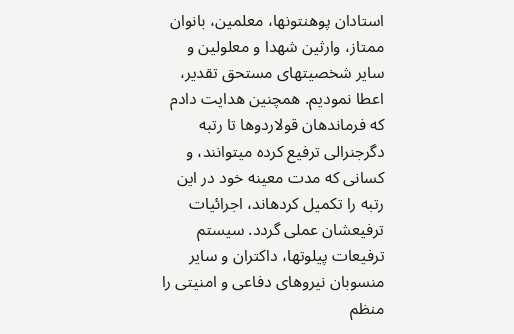استادان پوهنتونها، معلمین، بانوان ممتاز، وارثین شهدا و معلولین و سایر شخصیتهای مستحق تقدیر، اعطا نمودیم. همچنین هدایت دادم که فرماندهان قولاردوها تا رتبه دگرجنرالی ترفیع کرده میتوانند، و کسانی که مدت معینه خود در این رتبه را تکمیل کردهاند، اجرائیات ترفیعشان عملی گردد. سیستم ترفیعات پیلوتها، داکتران و سایر منسوبان نیروهای دفاعی و امنیتی را منظم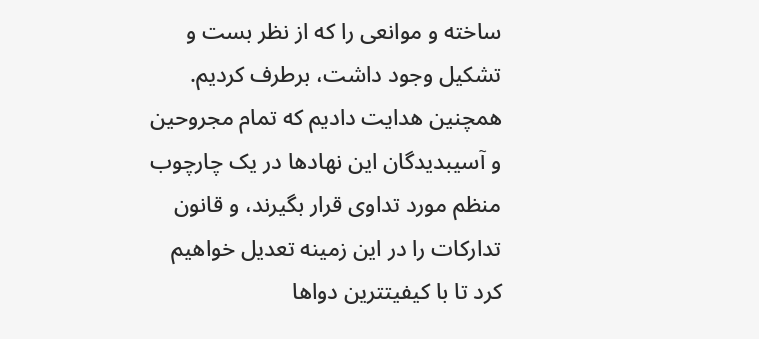ساخته و موانعی را که از نظر بست و تشکیل وجود داشت، برطرف کردیم. همچنین هدایت دادیم که تمام مجروحین و آسیبدیدگان این نهادها در یک چارچوب منظم مورد تداوی قرار بگیرند، و قانون تدارکات را در این زمینه تعدیل خواهیم کرد تا با کیفیتترین دواها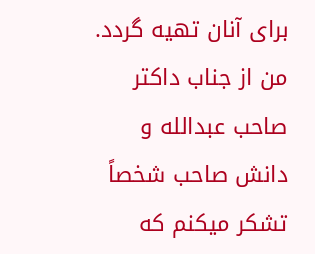برای آنان تهیه گردد.
من از جناب داکتر صاحب عبدالله و دانش صاحب شخصاً تشکر میکنم که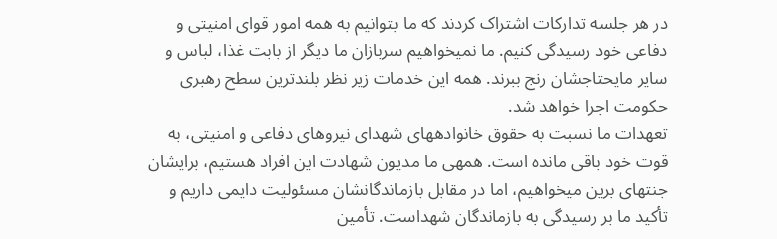در هر جلسه تدارکات اشتراک کردند که ما بتوانیم به همه امور قوای امنیتی و دفاعی خود رسیدگی کنیم. ما نمیخواهیم سربازان ما دیگر از بابت غذا، لباس و سایر مایحتاجشان رنج ببرند. همه این خدمات زیر نظر بلندترین سطح رهبری حکومت اجرا خواهد شد.
تعهدات ما نسبت به حقوق خانوادههای شهدای نیروهای دفاعی و امنیتی، به قوت خود باقی مانده است. همهی ما مدیون شهادت این افراد هستیم، برایشان جنتهای برین میخواهیم، اما در مقابل بازماندگانشان مسئولیت دایمی داریم و تأکید ما بر رسیدگی به بازماندگان شهداست. تأمین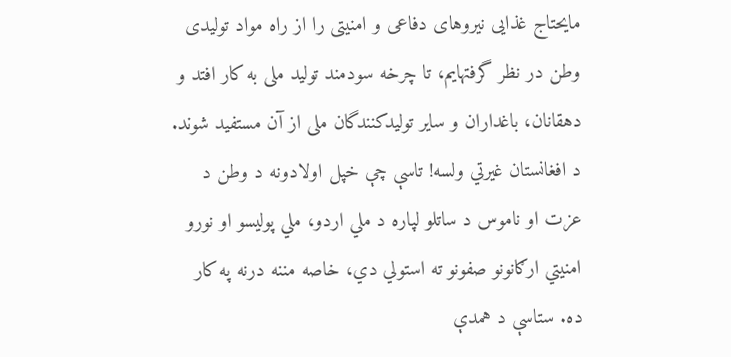مایحتاج غذایی نیروهای دفاعی و امنیتی را از راه مواد تولیدی وطن در نظر گرفتهایم، تا چرخه سودمند تولید ملی به کار افتد و دهقانان، باغداران و سایر تولیدکنندگان ملی از آن مستفید شوند.
د افغانستان غیرتي ولسه! تاسې چې خپل اولادونه د وطن د عزت او ناموس د ساتلو لپاره د ملي اردو، ملي پولیسو او نورو امنیتي ارګانونو صفونو ته استولي دي، خاصه مننه درنه په کار ده. ستاسې د همدې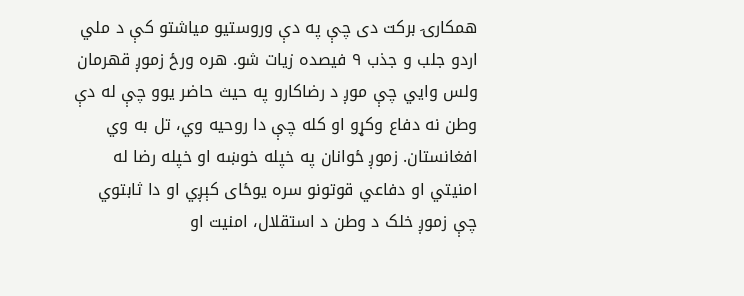همکارۍ برکت دی چې په دې وروستیو میاشتو کې د ملي اردو جلب و جذب ۹ فیصده زیات شو. هره ورځ زموږ قهرمان ولس وايي چې موږ د رضاکارو په حیث حاضر یوو چې له دې وطن نه دفاع وکړو او کله چې دا روحیه وي، تل به وي افغانستان. زموږ ځوانان په خپله خوښه او خپله رضا له امنیتي او دفاعي قوتونو سره یوځای کېږي او دا ثابتوي چې زموږ خلک د وطن د استقلال، امنیت او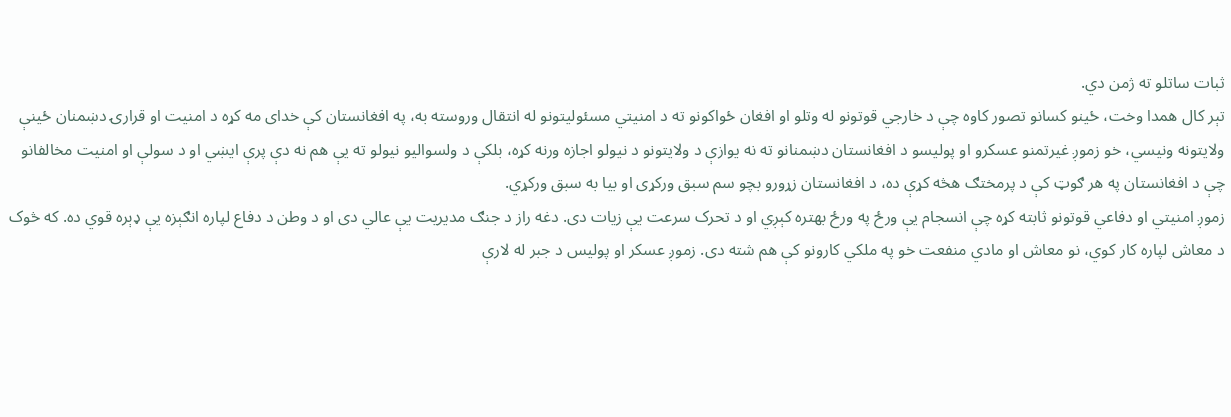ثبات ساتلو ته ژمن دي.
تېر کال همدا وخت، ځینو کسانو تصور کاوه چې د خارجي قوتونو له وتلو او افغان ځواکونو ته د امنیتي مسئولیتونو له انتقال وروسته به، په افغانستان کې خدای مه کړه د امنیت او قرارۍ دښمنان ځینې ولایتونه ونیسي، خو زموږ غیرتمنو عسکرو او پولیسو د افغانستان دښمنانو ته نه یوازې د ولایتونو د نیولو اجازه ورنه کړه، بلکې د ولسوالیو نیولو ته یې هم نه دې پرې ایښي او د سولې او امنیت مخالفانو چې د افغانستان په هر ګوټ کې د پرمختګ هڅه کړې ده، د افغانستان زړورو بچو سم سبق ورکړی او بیا به سبق ورکړي.
زموږ امنیتي او دفاعي قوتونو ثابته کړه چې انسجام یې ورځ په ورځ بهتره کېږي او د تحرک سرعت یې زیات دی. دغه راز د جنګ مدیریت یې عالي دی او د وطن د دفاع لپاره انګېزه یې ډېره قوي ده. که څوک د معاش لپاره کار کوي، نو معاش او مادي منفعت خو په ملکي کارونو کې هم شته دی. زموږ عسکر او پولیس د جبر له لارې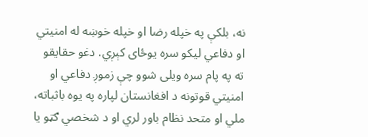نه، بلکې په خپله رضا او خپله خوښه له امنیتي او دفاعي لیکو سره یوځای کېږي. دغو حقایقو ته په پام سره ویلی شوو چې زموږ دفاعي او امنیتي قوتونه د افغانستان لپاره په یوه باثباته، ملي او متحد نظام باور لري او د شخصي ګټو یا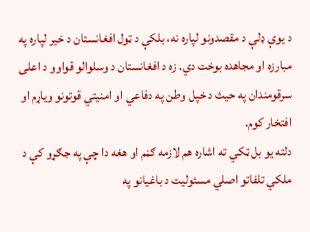د یوې ډلې د مقصدونو لپاره نه، بلکې د ټول افغانستان د خیر لپاره په مبارزه او مجاهده بوخت دي. زه د افغانستان د وسلوالو قواوو د اعلی سرقومندان په حیث د خپل وطن په دفاعي او امنیتي قوتونو ویاړم او افتخار کوم.
دلته یو بل ټکي ته اشاره هم لازمه ګڼم او هغه دا چې په جګړو کې د ملکي تلفاتو اصلي مسئولیت د باغیانو په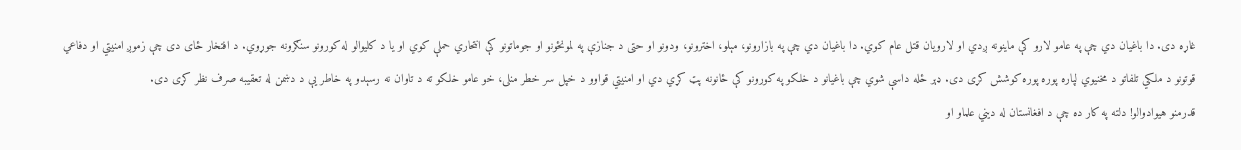غاړه دی. دا باغیان دي چې په عامو لارو کې ماینونه ږدي او لارویان قتل عام کوي. دا باغیان دي چې په بازارونو، مېلو، اخترونو، ودونو او حتی د جنازې په لمونځونو او جوماتونو کې انتحاري حملې کوي او یا د کلیوالو له کورونو سنګرونه جوړوي. د افتخار ځای دی چې زموږ امنیتي او دفاعي قوتونو د ملکي تلفاتو د مخنیوي لپاره پوره پوره کوشش کړی دی. ډېر ځله داسې شوي چې باغیانو د خلکو په کورونو کې ځانونه پټ کړي دي او امنیتي قواوو د خپل سر خطر منلی، خو عامو خلکو ته د تاوان نه رسېدو په خاطر یې د دښمن له تعقیبه صرف نظر کړی دی.
قدرمنو هیوادوالو! دلته په کار ده چې د افغانستان له دیني علماو او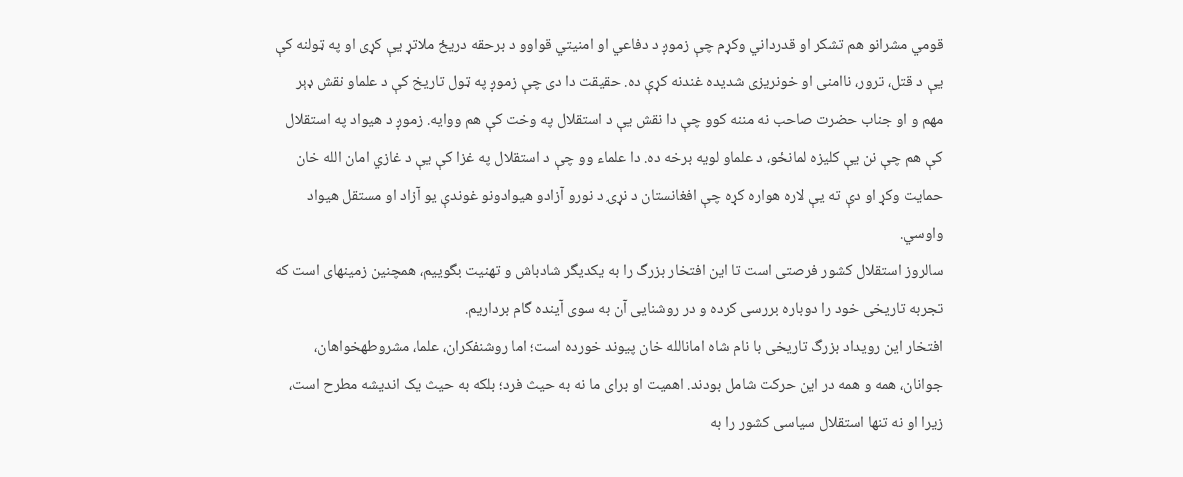قومي مشرانو هم تشکر او قدرداني وکړم چې زموږ د دفاعي او امنیتي قواوو د برحقه دریځ ملاتړ یې کړی او په ټولنه کې یې د قتل، ترور، ناامنی او خونریزی شدیده غندنه کړې ده. حقیقت دا دی چې زموږ په ټول تاریخ کې د علماو نقش ډېر مهم و او جناب حضرت صاحب نه مننه کوو چې دا نقش یې د استقلال په وخت کې هم ووایه. زموږ د هیواد په استقلال کې هم چې نن یې کلیزه لمانځو، د علماو لویه برخه ده. دا علماء وو چې د استقلال په غزا کې یې د غازي امان الله خان حمایت وکړ او دې ته یې لاره هواره کړه چې افغانستان د نړۍ د نورو آزادو هیوادونو غوندې یو آزاد او مستقل هیواد واوسي.
سالروز استقلال کشور فرصتی است تا این افتخار بزرگ را به یکدیگر شادباش و تهنیت بگوییم، همچنین زمینهای است که تجربه تاریخی خود را دوباره بررسی کرده و در روشنایی آن به سوی آینده گام برداریم.
افتخار این رویداد بزرگ تاریخی با نام شاه امانالله خان پیوند خورده است؛ اما روشنفکران، علما، مشروطهخواهان، جوانان، همه و همه در این حرکت شامل بودند. اهمیت او برای ما نه به حیث فرد؛ بلکه به حیث یک اندیشه مطرح است، زیرا او نه تنها استقلال سیاسی کشور را به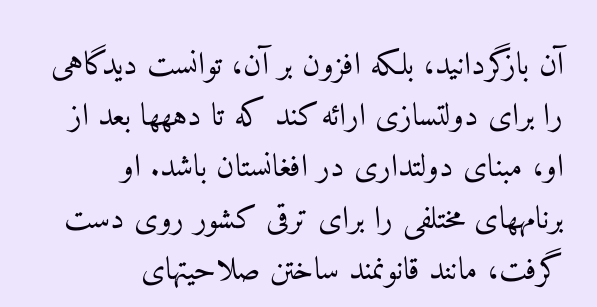آن بازگردانید، بلکه افزون بر آن، توانست دیدگاهی را برای دولتسازی ارائه کند که تا دههها بعد از او، مبنای دولتداری در افغانستان باشد. او برنامههای مختلفی را برای ترقی کشور روی دست گرفت، مانند قانونمند ساختن صلاحیتهای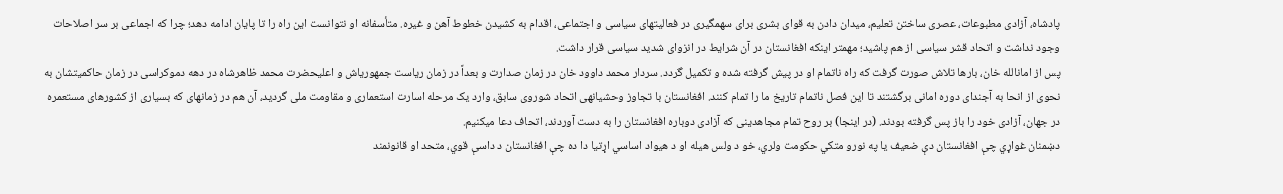پادشاه، آزادی مطبوعات، عصری ساختن تعلیم، میدان دادن به قوای بشری برای سهمگیری در فعالیتهای سیاسی و اجتماعی، اقدام به کشیدن خطوط آهن و غیره. متأسفانه او نتوانست این راه را تا پایان ادامه دهد؛ چرا که اجماعی بر سر اصلاحات وجود نداشت و اتحاد قشر سیاسی از هم پاشید؛ مهمتر اینکه افغانستان در آن شرایط در انزوای شدید سیاسی قرار داشت.
پس از امانالله خان، بارها تلاش صورت گرفت که راه ناتمام او در پیش گرفته شده و تکمیل گردد. سردار محمد داوود خان در زمان صدارت و بعداً در زمان ریاست جمهوریاش و اعلیحضرت محمد ظاهرشاه در دهه دموکراسی در زمان حاکمیتشان به نحوی از انحا به آجندای دوره امانی برگشتند تا این فصل ناتمام تاریخ ما را تمام کنند. افغانستان با تجاوز وحشیانهی اتحاد شوروی سابق، وارد یک مرحله اسارت استعماری و مقاومت ملی گردید، آن هم در زمانهای که بسیاری از کشورهای مستعمره در جهان، آزادی خود را باز پس گرفته بودند. (در اینجا) بر روح تمام مجاهدینی که آزادی دوباره افغانستان را به دست آوردند، اتحاف دعا میکنیم.
دښمنان غواړي چې افغانستان دې ضعیف یا په نورو متکي حکومت ولري، خو د ولس هیله او د هیواد اساسي اړتیا دا ده چې افغانستان د داسې قوي، متحد او قانونمند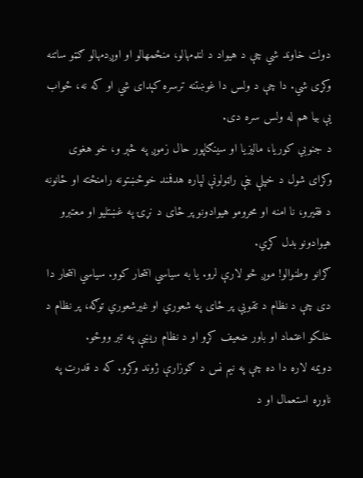دولت خاوند شي چې د هیواد د لنډمهالو، منځمهالو او اوږدمهالو ګټو ساتنه وکړی شي. دا چې د ولس دا غوښتنه ترسره کېدای شي او که نه، ځواب یې بیا هم له ولس سره دی.
د جنوبي کوریا، مالیزیا او سینګاپور حال زموږ په څېر و، خو هغوی وکړای شول د خپلې بڼې راټولونې لپاره هدفمند خوځښتونه رامنځته او ځانونه د فقیرو، نا امنه او محرومو هیوادونو پر ځای د نړۍ په غښتلیو او معتبرو هیوادونو بدل کړي.
ګرانو وطنوالو! موږ څو لارې لرو. یا به سیاسي انتحار کوو. سیاسي انتحار دا دی چې د نظام د تقویې پر ځای په شعوري او غیرشعوري توګه، پر نظام د خلکو اعتماد او باور ضعیف کړو او د نظام ریښې په تبر ووځو.
دویمه لاره دا ده چې په نیم نس د ګوزارې ژوند وکړو. که د قدرت په ناوړه استعمال او د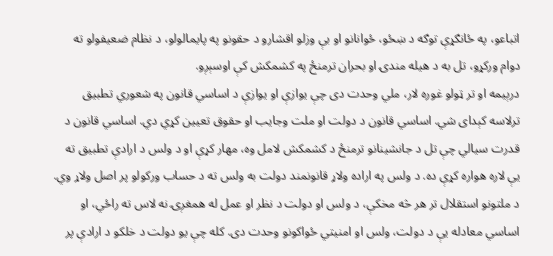اتباعو، په ځانګړې توګه د ښځو، ځوانانو او بې وزلو اقشارو د حقونو په پایمالولو، د نظام ضعیفولو ته دوام ورکړو، تل به د هیله مندۍ او بحران ترمنځ په کشمکش کې اوسېږو.
درېیمه او تر ټولو غوره لار، ملي وحدت دی چې یوازې او یوازې د اساسي قانون په شعوري تطبیق ترلاسه کېدای شي. اساسي قانون د دولت او ملت وجایب او حقوق تعیین کړي دي. اساسي قانون د قدرت سیالي چې تل د جانشینانو ترمنځ د کشمکش لامل وه، مهار کړې او د ولس د ارادې تطبیق ته یې لاره هواره کړې ده. د ولس په اراده ولاړ قانونمند دولت به ولس ته د حساب ورکولو پر اصل ولاړ وي.
د ملتونو استقلال تر هر څه مخکې، د ولس او دولت د نظر او عمل له همغږۍ نه لاس ته راځي، او اساسي معادله یې د دولت، ولس او امنیتي ځواکونو وحدت دی. کله چې یو دولت د خلکو د ارادې پر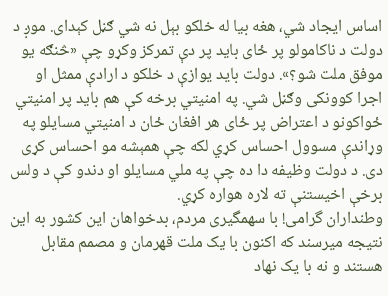اساس ایجاد شي، هغه بیا له خلکو بېل نه شي ګڼل کېدای. موږ د دولت د ناکامولو پر ځای باید پر دې تمرکز وکړو چې «څنګه یو موفق ملت شو؟». دولت باید یوازې د خلکو د ارادې ممثل او اجرا کوونکی وګڼل شي. په امنیتي برخه کې هم باید پر امنیتي ځواکونو د اعتراض پر ځای هر افغان ځان د امنیتي مسایلو په وړاندې مسوول احساس کړي لکه چې همېشه مو احساس کړی دی. د دولت وظیفه دا ده چې په ملي مسایلو او دندو کې د ولس برخې اخیستنې ته لاره هواره کړي.
وطنداران گرامی! با سهمگیری مردم، بدخواهان این کشور به این نتیجه میرسند که اکنون با یک ملت قهرمان و مصمم مقابل هستند و نه با یک نهاد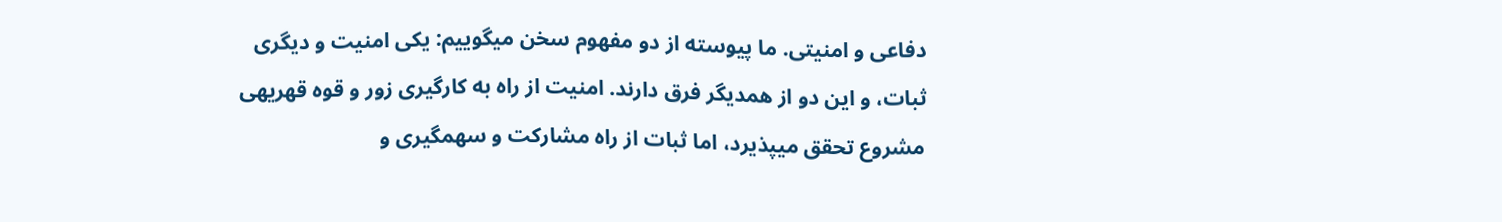دفاعی و امنیتی. ما پیوسته از دو مفهوم سخن میگوییم: یکی امنیت و دیگری ثبات، و این دو از همدیگر فرق دارند. امنیت از راه به کارگیری زور و قوه قهریهی مشروع تحقق میپذیرد، اما ثبات از راه مشارکت و سهمگیری و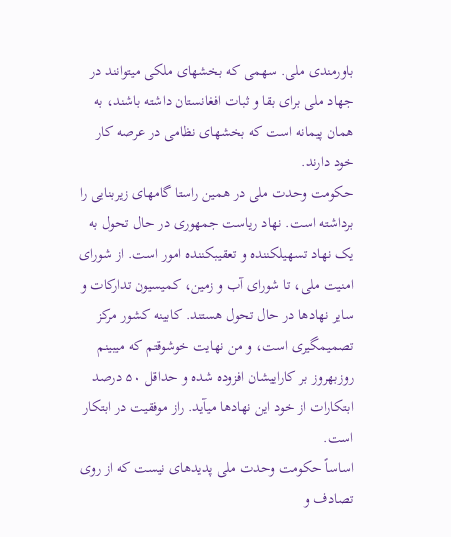باورمندی ملی. سهمی که بخشهای ملکی میتوانند در جهاد ملی برای بقا و ثبات افغانستان داشته باشند، به همان پیمانه است که بخشهای نظامی در عرصه کار خود دارند.
حکومت وحدت ملی در همین راستا گامهای زیربنایی را برداشته است. نهاد ریاست جمهوری در حال تحول به یک نهاد تسهیلکننده و تعقیبکننده امور است. از شورای امنیت ملی، تا شورای آب و زمین، کمیسیون تدارکات و سایر نهادها در حال تحول هستند. کابینه کشور مرکز تصمیمگیری است، و من نهایت خوشوقتم که میبینم روزبهروز بر کاراییشان افزوده شده و حداقل ۵۰ درصد ابتکارات از خود این نهادها میآید. راز موفقیت در ابتکار است.
اساساً حکومت وحدت ملی پدیدهای نیست که از روی تصادف و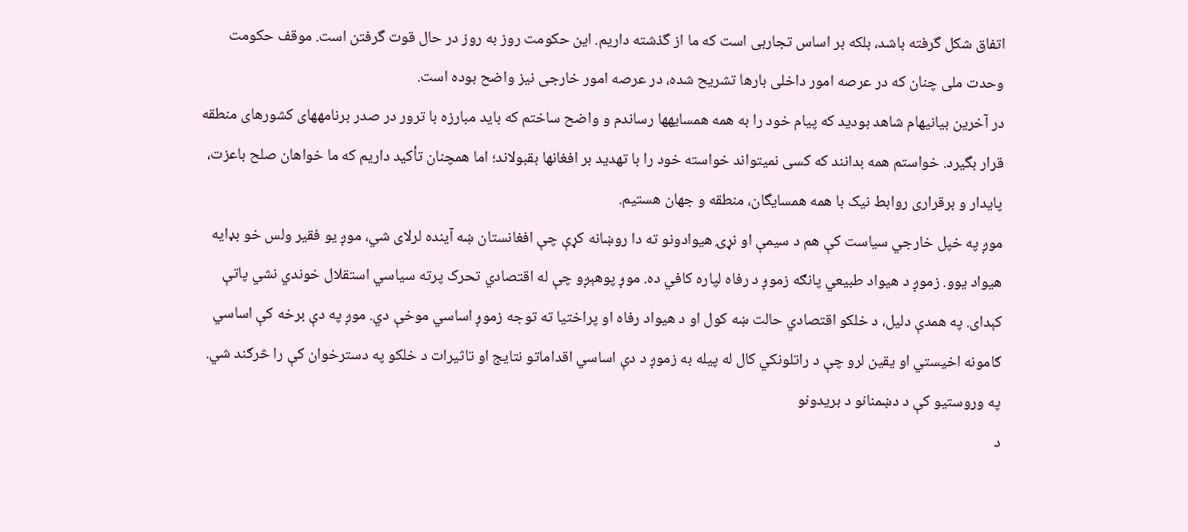اتفاق شکل گرفته باشد، بلکه بر اساس تجاربی است که ما از گذشته داریم. این حکومت روز به روز در حال قوت گرفتن است. موقف حکومت وحدت ملی چنان که در عرصه امور داخلی بارها تشریح شده، در عرصه امور خارجی نیز واضح بوده است.
در آخرین بیانیهام شاهد بودید که پیام خود را به همه همسایهها رساندم و واضح ساختم که باید مبارزه با ترور در صدر برنامههای کشورهای منطقه قرار بگیرد. خواستم همه بدانند که کسی نمیتواند خواسته خود را با تهدید بر افغانها بقبولاند؛ اما همچنان تأکید داریم که ما خواهان صلح باعزت، پایدار و برقراری روابط نیک با همه همسایگان، منطقه و جهان هستیم.
موږ په خپل خارجي سیاست کې هم د سیمې او نړۍ هیوادونو ته دا روښانه کړې چې افغانستان ښه آینده لرلای شي، موږ یو فقیر ولس خو بډایه هیواد یوو. زموږ د هیواد طبیعي پانګه زموږ د رفاه لپاره کافي ده. موږ پوهېږو چې له اقتصادي تحرک پرته سیاسي استقلال خوندي نشي پاتې کېدای. په همدې دلیل، د خلکو اقتصادي حالت ښه کول او د هیواد رفاه او پراختیا ته توجه زموږ اساسي موخې دي. موږ په دې برخه کې اساسي ګامونه اخیستي او یقین لرو چې د راتلونکي کال له پیله به زموږ د دې اساسي اقداماتو نتایج او تاثیرات د خلکو په دسترخوان کې را څرګند شي. په وروستیو کې د دښمنانو د بریدونو
د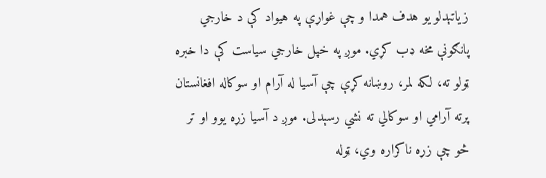زیاتېدلو یو هدف همدا و چې غواړې په هیواد کې د خارجي پانګونې مخه ډب کړي. موږ په خپل خارجي سیاست کې دا خبره ټولو ته، لکه لمر، روښانه کړې چې آسیا له آرام او سوکاله افغانستان پرته آرامي او سوکالي ته نشي رسېدلی. موږ د آسیا زړه یوو او تر څو چې زړه ناکراره وي، ټوله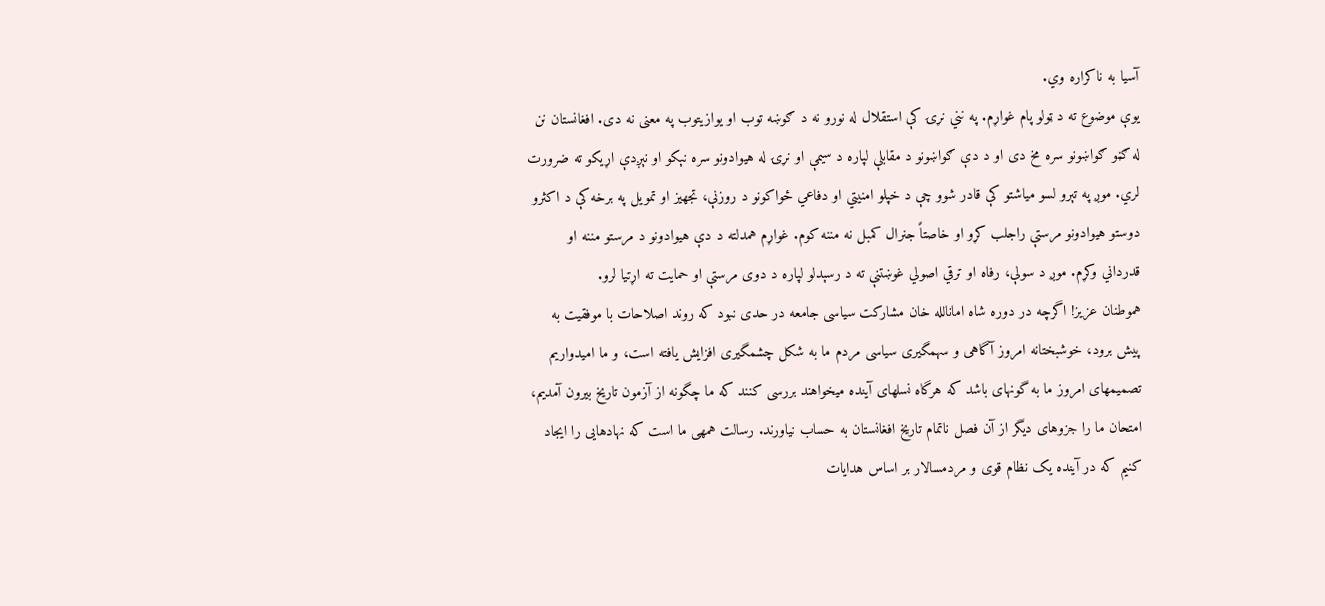آسیا به ناکراره وي.
یوې موضوع ته د ټولو پام غواړم. په نني نړۍ کې استقلال له نورو نه د ګوښه توب او یوازیتوب په معنی نه دی. افغانستان نن له ګڼو ګواښونو سره مخ دی او د دې ګواښونو د مقابلې لپاره د سیمې او نړۍ له هیوادونو سره نېکو او نېږدې اړیکو ته ضرورت لري. موږ په تېرو لسو میاشتو کې قادر شوو چې د خپلو امنیتي او دفاعي ځواکونو د روزنې، تجهیز او تمویل په برخه کې د اکثرو دوستو هیوادونو مرستې راجلب کړو او خاصتاً جنرال کمبل نه مننه کوم. غواړم همدلته د دې هیوادونو د مرستو مننه او قدرداني وکړم. موږ د سولې، رفاه او ترقي اصولي غوښتنې ته د رسېدلو لپاره د دوی مرستې او حمایت ته اړتیا لرو.
هموطنان عزیز! اگرچه در دوره شاه امانالله خان مشارکت سیاسی جامعه در حدی نبود که روند اصلاحات با موفقیت به پیش برود، خوشبختانه امروز آگاهی و سهمگیری سیاسی مردم ما به شکل چشمگیری افزایش یافته است، و ما امیدواریم تصمیمهای امروز ما به گونهای باشد که هرگاه نسلهای آینده میخواهند بررسی کنند که ما چگونه از آزمون تاریخ بیرون آمدیم، امتحان ما را جزوهای دیگر از آن فصل ناتمام تاریخ افغانستان به حساب نیاورند. رسالت همهی ما است که نهادهایی را ایجاد کنیم که در آینده یک نظام قوی و مردمسالار بر اساس هدایات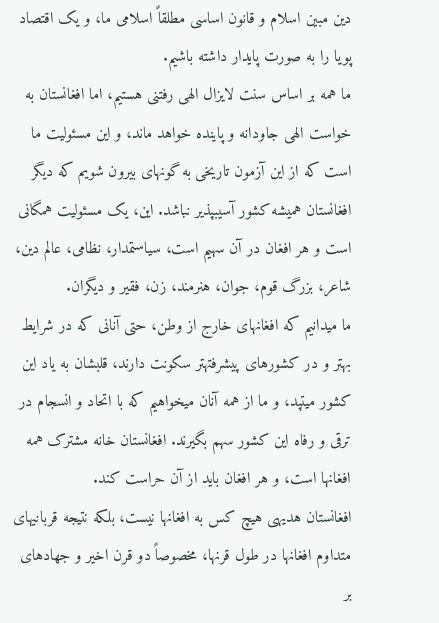دین مبین اسلام و قانون اساسی مطلقاً اسلامی ما، و یک اقتصاد پویا را به صورت پایدار داشته باشیم.
ما همه بر اساس سنت لایزال الهی رفتنی هستیم، اما افغانستان به خواست الهی جاودانه و پاینده خواهد ماند، و این مسئولیت ما است که از این آزمون تاریخی به گونهای بیرون شویم که دیگر افغانستان همیشه کشور آسیبپذیر نباشد. این، یک مسئولیت همگانی است و هر افغان در آن سهیم است، سیاستمدار، نظامی، عالم دین، شاعر، بزرگ قوم، جوان، هنرمند، زن، فقیر و دیگران.
ما میدانیم که افغانهای خارج از وطن، حتی آنانی که در شرایط بهتر و در کشورهای پیشرفتهتر سکونت دارند، قلبشان به یاد این کشور میتپد، و ما از همه آنان میخواهیم که با اتحاد و انسجام در ترقی و رفاه این کشور سهم بگیرند. افغانستان خانه مشترک همه افغانها است، و هر افغان باید از آن حراست کند.
افغانستان هدیهی هیچ کس به افغانها نیست، بلکه نتیجه قربانیهای متداوم افغانها در طول قرنها، مخصوصاً دو قرن اخیر و جهادهای بر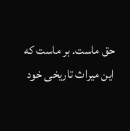حق ماست. بر ماست که این میراث تاریخی خود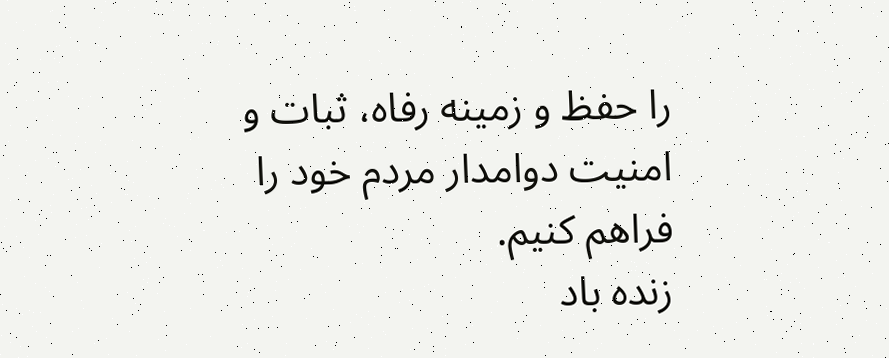را حفظ و زمینه رفاه، ثبات و امنیت دوامدار مردم خود را فراهم کنیم.
زنده باد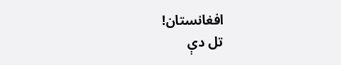افغانستان!
تل دې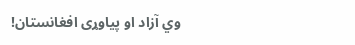وي آزاد او پیاوړی افغانستان!